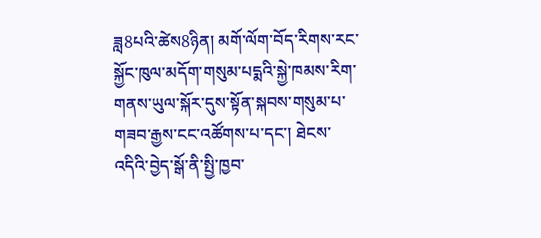ཟླ8པའི་ཚེས8ཉིན། མགོ་ལོག་བོད་རིགས་རང་སྐྱོང་ཁུལ་མདོག་གསུམ་པདྨའི་སྐྱེ་ཁམས་རིག་གནས་ཡུལ་སྐོར་དུས་སྟོན་སྐབས་གསུམ་པ་གཟབ་རྒྱས་ངང་འཚོགས་པ་དང་། ཐེངས་འདིའི་བྱེད་སྒོ་ནི་སྤྱི་ཁྱབ་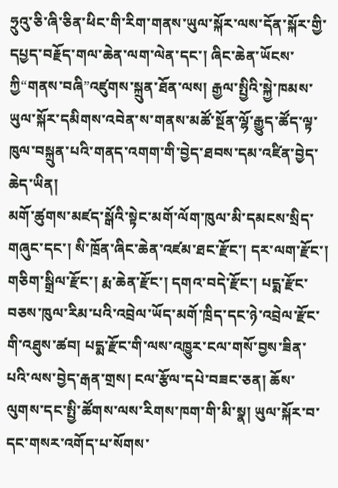ཧྲུའུ་ཅི་ཞི་ཅིན་ཕིང་གི་རིག་གནས་ཡུལ་སྐོར་ལས་དོན་སྐོར་གྱི་དཔྱད་བརྗོད་གལ་ཆེན་ལག་ལེན་དང་། ཞིང་ཆེན་ཡོངས་ཀྱི“གནས་བཞི”འཛུགས་སྐྲུན་ཐོན་ལས། རྒྱལ་སྤྱིའི་སྐྱེ་ཁམས་ཡུལ་སྐོར་དམིགས་འབེན་ས་གནས་མཚོ་སྔོན་ལྷོ་རྒྱུད་ཚོད་ལྟ་ཁུལ་བསྐྲུན་པའི་གནད་འགག་གི་བྱེད་ཐབས་དམ་འཛིན་བྱེད་ཆེད་ཡིན།
མགོ་ཚུགས་མཛད་སྒོའི་སྟེང་མགོ་ལོག་ཁུལ་མི་དམངས་སྲིད་གཞུང་དང་། སི་ཁྲོན་ཞིང་ཆེན་འཛམ་ཐང་རྫོང་། དར་ལག་རྫོང་། གཅིག་སྒྲིལ་རྫོང་། རྨ་ཆེན་རྫོང་། དགའ་བདེ་རྫོང་། པདྨ་རྫོང་བཅས་ཁུལ་རིམ་པའི་འབྲེལ་ཡོད་མགོ་ཁྲིད་དང་ཉེ་འབྲེལ་རྫོང་གི་འཐུས་ཚབ། པདྨ་རྫོང་གི་ལས་འཁྱུར་ངལ་གསོ་བྱས་ཟིན་པའི་ལས་བྱེད་རྒན་གྲས། ངལ་རྩོལ་དཔེ་བཟང་ཅན། ཆོས་ལུགས་དང་སྤྱི་ཚོགས་ལས་རིགས་ཁག་གི་མི་སྣ། ཡུལ་སྐོར་བ་དང་གསར་འགོད་པ་སོགས་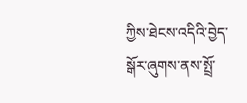ཀྱིས་ཐེངས་འདིའི་བྱེད་སྒོར་ཞུགས་ནས་སྤྲོ་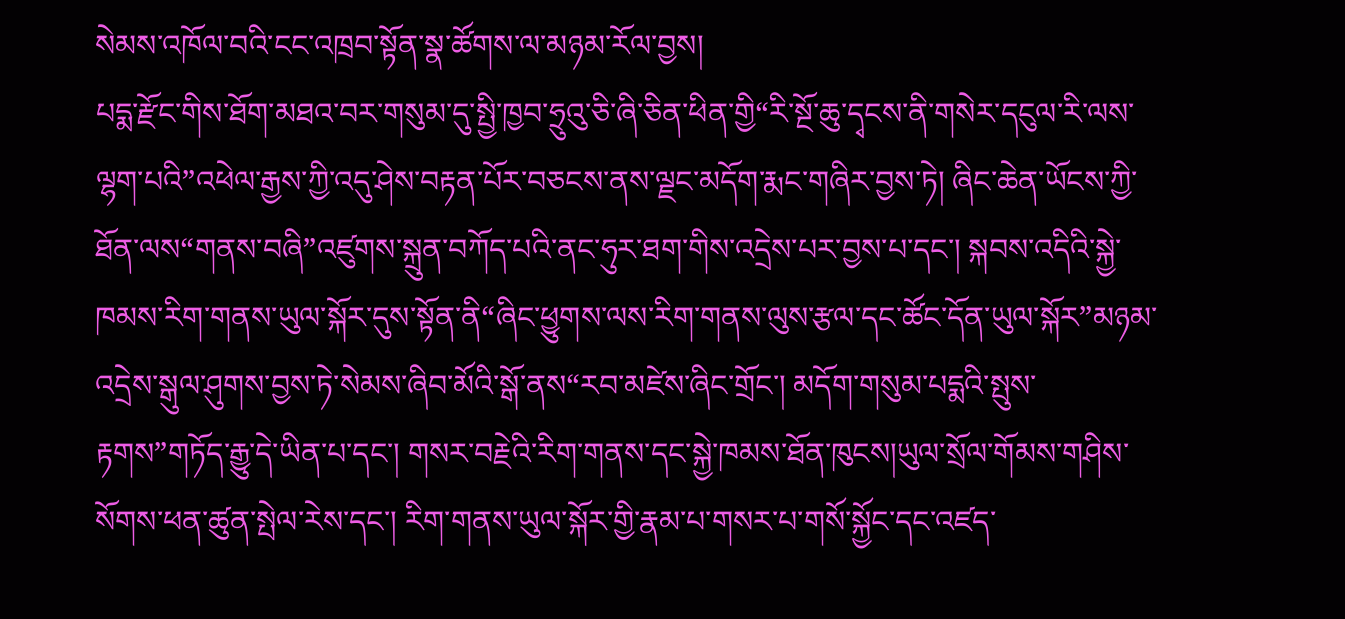སེམས་འཁོལ་བའི་ངང་འཁྲབ་སྟོན་སྣ་ཚོགས་ལ་མཉམ་རོལ་བྱས།
པདྨ་རྫོང་གིས་ཐོག་མཐའ་བར་གསུམ་དུ་སྤྱི་ཁྱབ་ཧྲུའུ་ཅི་ཞི་ཅིན་ཕིན་གྱི“རི་སྔོ་ཆུ་དྭངས་ནི་གསེར་དངུལ་རི་ལས་ལྷག་པའི”འཕེལ་རྒྱས་ཀྱི་འདུ་ཤེས་བརྟན་པོར་བཅངས་ནས་ལྗང་མདོག་རྨང་གཞིར་བྱས་ཏེ། ཞིང་ཆེན་ཡོངས་ཀྱི་ཐོན་ལས“གནས་བཞི”འཛུགས་སྐྲུན་བཀོད་པའི་ནང་ཧུར་ཐག་གིས་འདྲེས་པར་བྱས་པ་དང་། སྐབས་འདིའི་སྐྱེ་ཁམས་རིག་གནས་ཡུལ་སྐོར་དུས་སྟོན་ནི“ཞིང་ཕྱུགས་ལས་རིག་གནས་ལུས་རྩལ་དང་ཚོང་དོན་ཡུལ་སྐོར”མཉམ་འདྲེས་སྒུལ་ཤུགས་བྱས་ཏེ་སེམས་ཞིབ་མོའི་སྒོ་ནས“རབ་མཛེས་ཞིང་གྲོང་། མདོག་གསུམ་པདྨའི་སྤུས་རྟགས”གཏོད་རྒྱུ་དེ་ཡིན་པ་དང་། གསར་བརྗེའི་རིག་གནས་དང་སྐྱེ་ཁམས་ཐོན་ཁུངས།ཡུལ་སྲོལ་གོམས་གཤིས་སོགས་ཕན་ཚུན་སྤེལ་རེས་དང་། རིག་གནས་ཡུལ་སྐོར་གྱི་རྣམ་པ་གསར་པ་གསོ་སྐྱོང་དང་འཛད་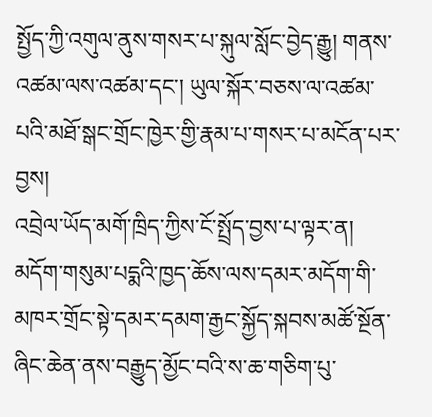སྤྱོད་ཀྱི་འགུལ་ནུས་གསར་པ་སྐུལ་སློང་བྱེད་རྒྱུ། གནས་འཚམ་ལས་འཚམ་དང་། ཡུལ་སྐོར་བཅས་ལ་འཚམ་པའི་མཐོ་སྒང་གྲོང་ཁྱེར་གྱི་རྣམ་པ་གསར་པ་མངོན་པར་བྱས།
འབྲེལ་ཡོད་མགོ་ཁྲིད་ཀྱིས་ངོ་སྤྲོད་བྱས་པ་ལྟར་ན། མདོག་གསུམ་པདྨའི་ཁྱད་ཆོས་ལས་དམར་མདོག་གི་མཁར་གྲོང་སྟེ་དམར་དམག་རྒྱང་སྐྱོད་སྐབས་མཚོ་སྔོན་ཞིང་ཆེན་ནས་བརྒྱུད་མྱོང་བའི་ས་ཆ་གཅིག་པུ་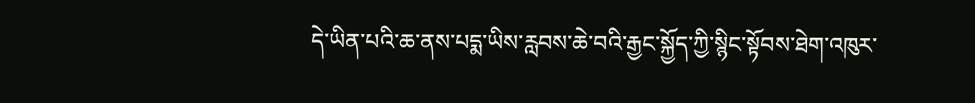དེ་ཡིན་པའི་ཆ་ནས་པདྨ་ཡིས་རླབས་ཆེ་བའི་རྒྱང་སྐྱོད་ཀྱི་སྙིང་སྟོབས་ཐེག་འཁུར་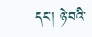དང་། ཉེ་བའི་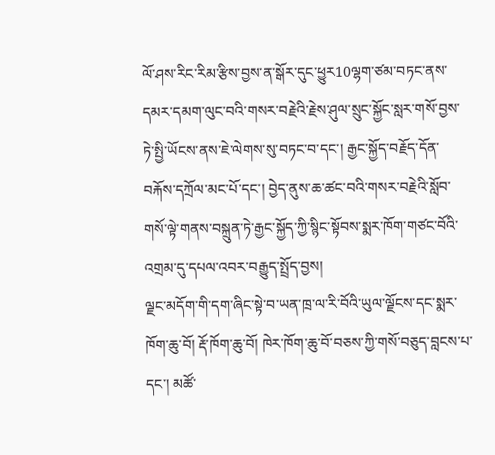ལོ་ཤས་རིང་རིམ་རྩིས་བྱས་ན་སྒོར་དུང་ཕྱུར10ལྷག་ཙམ་བཏང་ནས་དམར་དམག་ལུང་བའི་གསར་བརྗེའི་རྗེས་ཤུལ་སྲུང་སྐྱོང་སླར་གསོ་བྱས་ཏེ་སྤྱི་ཡོངས་ནས་ཇེ་ལེགས་སུ་བཏང་བ་དང་། རྒྱང་སྐྱོད་བརྗོད་དོན་བརྐོས་དཀྲོལ་མང་པོ་དང་། བྱེད་ནུས་ཆ་ཚང་བའི་གསར་བརྗེའི་སློབ་གསོ་ལྟེ་གནས་བསྐྲུན་ཏེ་རྒྱང་སྐྱོད་ཀྱི་སྙིང་སྟོབས་སྨར་ཁོག་གཙང་བོའི་འགྲམ་དུ་དཔལ་འབར་བརྒྱུད་སྤྲོད་བྱས།
ལྗང་མདོག་གི་དག་ཞིང་སྟེ་བ་ཡན་ཁྲ་ལ་རི་བོའི་ཡུལ་ལྗོངས་དང་སྨར་ཁོག་ཆུ་བོ། རྡོ་ཁོག་ཆུ་བོ། ཁེར་ཁོག་ཆུ་བོ་བཅས་ཀྱི་གསོ་བཅུད་བླངས་པ་དང་། མཚོ་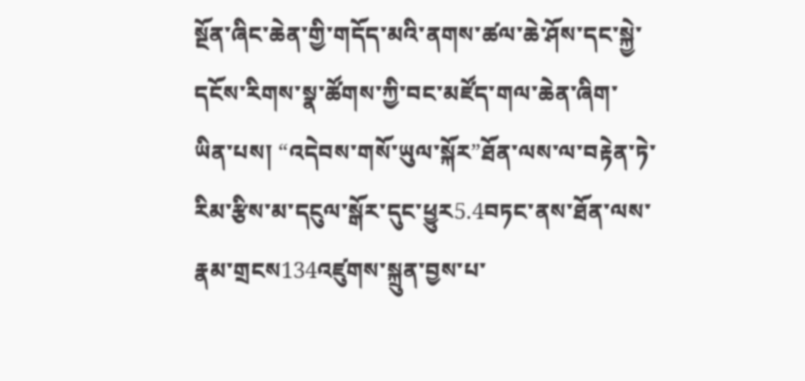སྔོན་ཞིང་ཆེན་གྱི་གདོད་མའི་ནགས་ཚལ་ཆེ་ཤོས་དང་སྐྱེ་དངོས་རིགས་སྣ་ཚོགས་ཀྱི་བང་མཛོད་གལ་ཆེན་ཞིག་ཡིན་པས། “འདེབས་གསོ་ཡུལ་སྐོར”ཐོན་ལས་ལ་བརྟེན་ཏེ་རིམ་རྩིས་མ་དངུལ་སྒོར་དུང་ཕྱུར5.4བཏང་ནས་ཐོན་ལས་རྣམ་གྲངས134འཛུགས་སྐྲུན་བྱས་པ་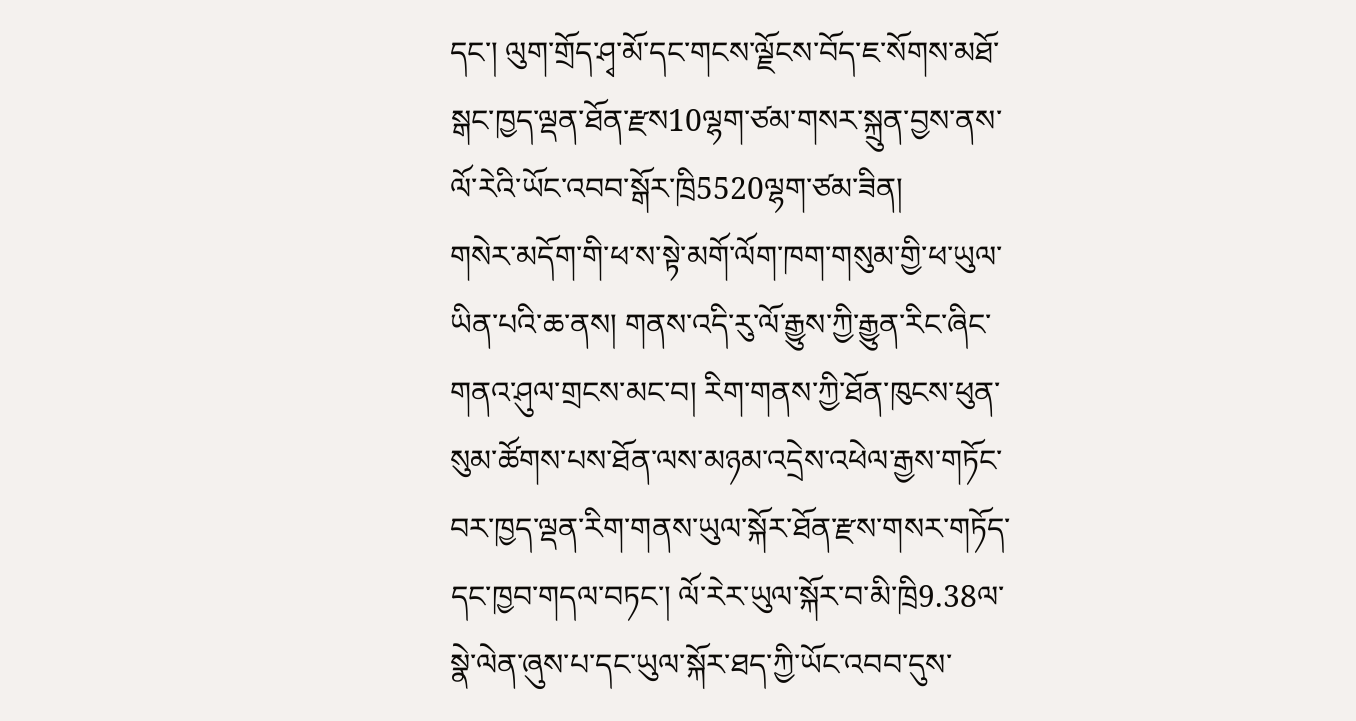དང་། ལུག་གྲོད་ཤྭ་མོ་དང་གངས་ལྗོངས་བོད་ཇ་སོགས་མཐོ་སྒང་ཁྱད་ལྡན་ཐོན་རྫས10ལྷག་ཙམ་གསར་སྐྲུན་བྱས་ནས་ལོ་རེའི་ཡོང་འབབ་སྒོར་ཁྲི5520ལྷག་ཙམ་ཟིན།
གསེར་མདོག་གི་ཕ་ས་སྟེ་མགོ་ལོག་ཁག་གསུམ་གྱི་ཕ་ཡུལ་ཡིན་པའི་ཆ་ནས། གནས་འདི་རུ་ལོ་རྒྱུས་ཀྱི་རྒྱུན་རིང་ཞིང་གནའ་ཤུལ་གྲངས་མང་བ། རིག་གནས་ཀྱི་ཐོན་ཁུངས་ཕུན་སུམ་ཚོགས་པས་ཐོན་ལས་མཉམ་འདྲེས་འཕེལ་རྒྱས་གཏོང་བར་ཁྱད་ལྡན་རིག་གནས་ཡུལ་སྐོར་ཐོན་རྫས་གསར་གཏོད་དང་ཁྱབ་གདལ་བཏང་། ལོ་རེར་ཡུལ་སྐོར་བ་མི་ཁྲི9.38ལ་སྣེ་ལེན་ཞུས་པ་དང་ཡུལ་སྐོར་ཐད་ཀྱི་ཡོང་འབབ་དུས་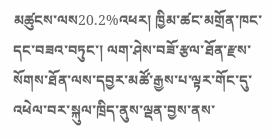མཚུངས་ལས20.2%འཕར། ཁྱིམ་ཚང་མགྲོན་ཁང་དང་བཟའ་བཏུང་། ལག་ཤེས་བཟོ་རྩལ་ཐོན་རྫས་སོགས་ཐོན་ལས་དབྱར་མཚོ་རྒྱས་པ་ལྟར་གོང་དུ་འཕེལ་བར་སྐུལ་ཁྲིད་ནུས་ལྡན་བྱས་ནས་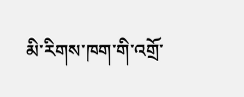མི་རིགས་ཁག་གི་འགྲོ་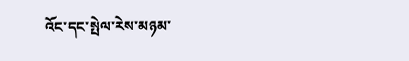འོང་དང་སྤེལ་རེས་མཉམ་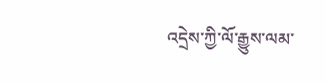འདྲེས་ཀྱི་ལོ་རྒྱུས་ལམ་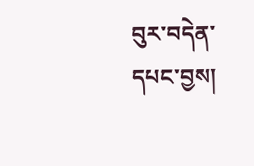བུར་བདེན་དཔང་བྱས།